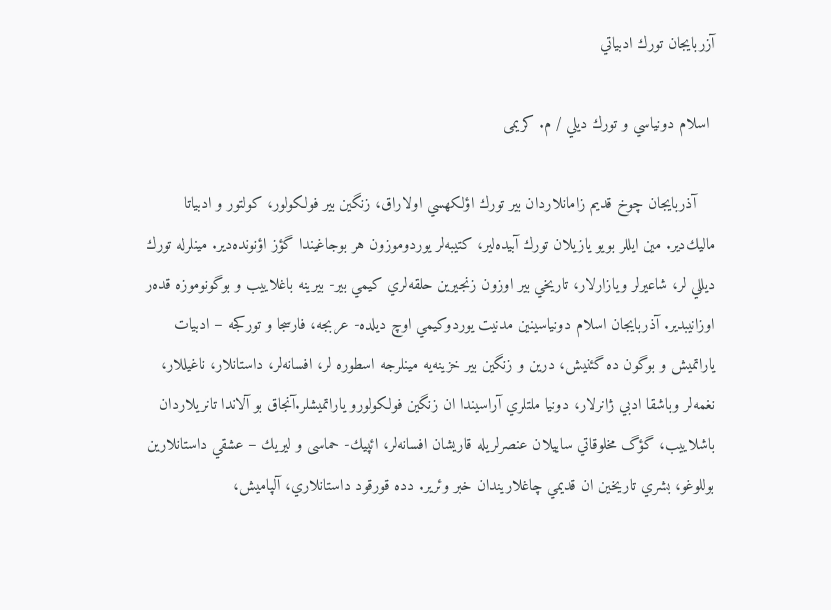آزربايجان تورك ادبياتي

 اسلام دونياسي و تورك ديلي / م. کریمی

    آذربايجان چوخ قديم زامانلاردان بير تورك اؤلكهسي اولاراق، زنگين بير فولکولور، كولتور و ادبياتا ماليك‌دير. مين ايللر بويو يازيلان تورك آبيده‌لير، كتيبه‌لر يوردوموزون هر بوجاغيندا گؤز اؤنونده‌دير. مینلرله تورك ديللي لر، شاعيرلر ويازارلار، تاریخي بير اوزون زنجيرين حلقه‌لري كيمي بير- بيرينه باغلاييب و بوگونوموزه قده‌ر اوزانيبدير. آذربايجان اسلام دونياسينين مدنيت يوردوكيمي اوچ ديلده- عربجه، فارسجا و توركجه – ادبيات ياراتميش و بوگون ده گئنيش، درين و زنگين بير خزينه‌يه مینلرجه اسطوره لر، افسانه‌لر، داستانلار، ناغيللار، نغمه‌لر وباشقا ادبي ژانرلار، دونيا ملتلري آراسيندا ان زنگين فولكولورو ياراتميشلر.آنجاق بو آلاندا تانريلاردان باشلاييب، گؤگ مخلوقاتي ساييلان عنصرلريله قاريشان افسانه‌لر، ائپيك- حماسی و ليريك – عشقي داستانلارين بوللوغو، بشري تاریخين ان قدیمي چاغلاريندان خبر وئرير. دده قورقود داستانلاري، آلپاميش،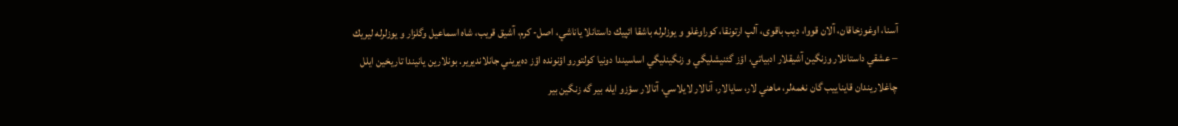آسنا، اوغوزخاقان، آلان قووا، ديب باقوی، آلپ ارتونقا، کوراوغلو و يوزلرله باشقا ائپيك داستانلا ياناشي، اصل- كرم، آشيق قريب، شاه اسماعيل وگلزار و يوزلرله ليريك – عشقي داستانلار وزنگين آشيقلار ادبياتي، اؤز گئنيشليگي و زنگينليگي اساسيندا دونيا کولتورو اؤنونده اؤز ده‌يريني جانلانديرير. بونلارين يانيندا تاريخين ايلل چاغلاريندان قايناييب گان نغمه‌لر، ماهني لار، سايالار، آنالار لايلاسي، آتالار سؤزو ايله بير گه زنگين بير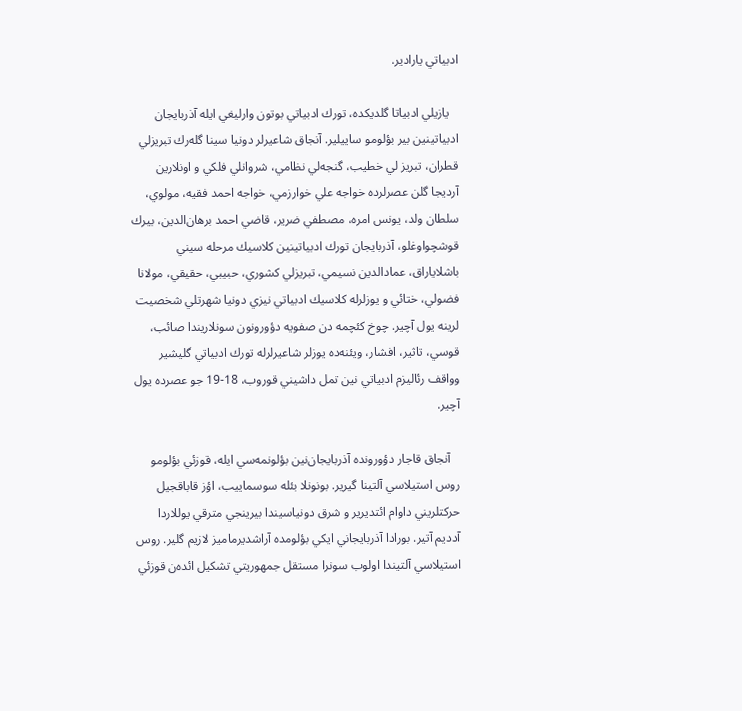ادبياتي يارادير.

   يازيلي ادبياتا گلديكده، تورك ادبياتي بوتون وارلیغي ايله آذربايجان ادبياتينين بير بؤلومو ساييلير. آنجاق شاعيرلر دونيا سينا گله‌رك تبريزلي قطران، تبريز لي خطيب، گنجه‌لي نظامي، شروانلي فلكي و اونلارين آرديجا گلن عصرلرده خواجه علي خوارزمي، خواجه احمد فقيه، مولوي، سلطان ولد، يونس امره، مصطفي ضرير، قاضي احمد برهان‌الدين، بيرك قوشچواوغلو، آذربايجان تورك ادبياتينين كلاسيك مرحله سيني باشلاياراق، عماد‌الدين نسيمي، تبريزلي كشوري، حبيبي، حقيقي، مولانا فضولي، ختائي و يوزلرله كلاسيك ادبياتي نيزي دونيا شهرتلي شخصيت لرينه يول آچير. چوخ كئچمه دن صفويه دؤورونون سونلاريندا صائب، قوسي، تاثير، افشار، ويئنه‌ده يوزلر شاعيرلرله تورك ادبياتي گليشير وواقف رئاليزم ادبياتي نين تمل داشيني قوروب، 18-19 جو عصرده يول آچير.

   آنجاق قاجار دؤورونده آذربايجان‌نين بؤلونمه‌سي ايله، قوزئي بؤلومو روس استيلاسي آلتينا گيرير. بونونلا بئله سوسماييب، اؤز قاباقجيل حركتلريني داوام ائتديرير و شرق دونياسيندا بيرينجي مترقي يوللاردا آدديم آتير. بورادا آذربايجاني ايكي بؤلومده آراشديرماميز لازيم گلير. روس استيلاسي آلتيندا اولوب سونرا مستقل جمهوريتي تشكيل ائده‌ن قوزئي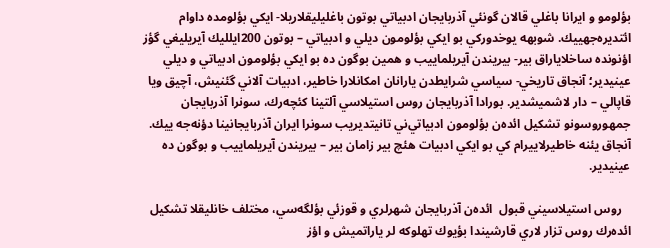بؤلومو و ايرانا باغلي قالان گونئي آذربايجان ادبياتي بوتون باغليليقلاريلا- ايكي بؤلومده داوام ائتديره‌جهييك. شوبهه يوخدوركي بو ايكي بؤلومون ديلي و ادبياتي – بوتون 200ايلليك آيريليغي گؤز اؤنونده ساخلاياراق بير- بيريندن آيريلماييب و همين بوگون ده بو ايكي بؤلومون ادبياتي و ديلي عينيدير؛ آنجاق تاريخي- سياسي شرايطدن يارانان امكانلارا خاطير، ادبيات آلاني گئنيش، آچيق ويا قاپالي – دار لاشميشدير. بورادا آذربايجان روس استيلاسي آلتينا كئچه‌رك، سونرا آذربايجان جمهوروسونو تشكيل ائده‌ن بؤلومون ادبياتي‌ني تانيتديريب سونرا ايران آذربايجانينا دؤنه‌جه ييك. آنجاق يئنه خاطيرلاييرام كي بو ايكي ادبيات هئچ بير زامان بير – بيريندن آيريلماييب و بوگون ده عينيدير.

   روس استيلاسيني ‌قبول  ائده‌ن آذربايجان شهرلري و قوزئي بؤلگه‌سي، مختلف خانليقلا تشكيل ائده‌رك روس تزار لاري قارشيندا بؤيوك تهلوكه لر ياراتميش و اؤز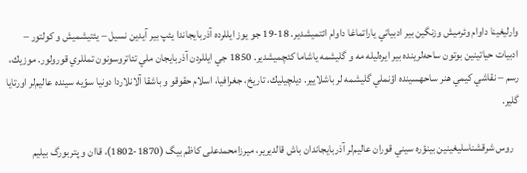وارليغينا داوام وئرميش وزنگين بير ادبياتي یاراتماغا داوام ائتميشدير. 18-19 جو يوز ايللرده آذربايجاندا يئپ بير آيدين نسيل – یئتيشميش و كولتور – ادبيات حياتينين بوتون ساحه‌لرينده بير ايره‌ليله مه و گليشمه ياشاما كئچميشدير. 1850 جي ايللردن آذربايجان ملي تئاتروسونون تمللري قورولور. موزيك، رسم – نقاشي كيمي هنر ساحهسينده اؤنملي گليشمه لر باشلايير. ديلچيليك، تاريخ، جغرافيا، اسلام حقوقو و باشقا آلانلاردا دونيا سوّيه سینده عاليم‌لر اورتايا گلير.

   روس شرقشناسليغينين بينؤره سيني قوران عاليم‌لر آذربايجاندان باش قالديرير، ميرزامحمدعلی كاظم بيگ (1870-1802)، قاان و پتربورگ بيليم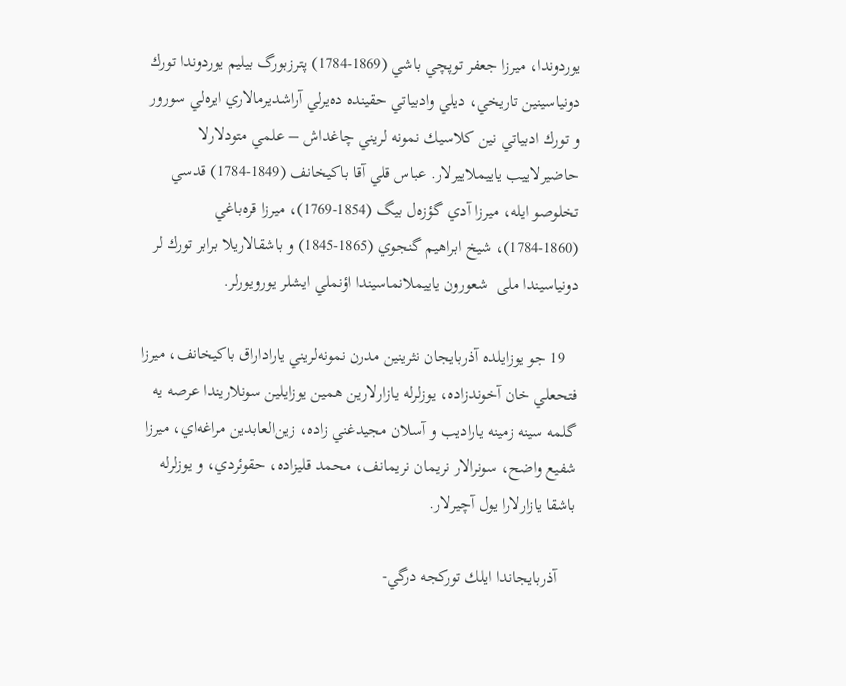يوردوندا، ميرزا جعفر توپچي باشي (1869-1784) پترزبورگ بيليم يوردوندا تورك دونياسينين تاريخي، ديلي وادبياتي حقينده ده‌يرلي آراشديرمالاري ايره‌لي سورور و تورك ادبياتي نين كلاسيك نمونه لريني چاغداش – علمي متودلارلا حاضيرلاييب ياييملاييرلار. عباس قلي آقا باكيخانف (1849-1784) قدسي تخلوصو ايله، ميرزا آدي گؤزه‌ل بيگ (1854-1769)، ميرزا قره‌باغي (1860-1784)، شيخ ابراهيم گنجوي (1865-1845) و باشقالاريلا برابر تورك لر دونياسيندا ملی  شعورون ياييملانماسيندا اؤنملي ايشلر يورويورلر.

   19 جو يوزايلده آذربايجان نثرينين مدرن نمونه‌لریني ياراداراق باكيخانف، ميرزا فتحعلي خان آخوندزاده، يوزلرله يازارلارين همين يوزايلين سونلاريندا عرصه یه گلمه سينه زمينه ياراديب و آسلان مجيدغني زاده، زين‌العابدين مراغه‌اي، ميرزا شفيع واضح، سونرالار نريمان نريمانف، محمد قليزاده، حقوئردي، و يوزلرله باشقا يازارلارا يول آچيرلار.

    آذربايجاندا ايلك توركجه درگي-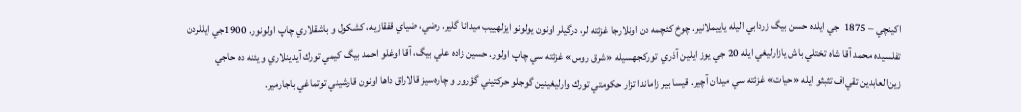اكينچي – 1875  جي ايلده حسن بيگ زردابي اليله ياييملانير. چوخ كئچمه دن اونلارجا غزئته لر، درگيلر اونون يولونو ايزلهييب ميدانا گلير. رضي، ضياي قفقازيه، كشكول و باشقلاري چاپ اولونور. 1900جي ايللردن تفلسيده محمد آقا شاه تختلي باش يازارليغي ايله 20 جي يوز ايلين آذري  توركجهسيله «شرق روس» غزئته سي چاپ اولور. حسين زاده علي بيگ، آقا اوغلو احمد بيگ كيمي تورك آيدينلاري و يئنه ده حاجي زين‌العابدين تقي‌اف تثبثو ايله «حيات» غزئته سي ميدان آچير. قيسا بير زاماندا تزار حكومتي تورك وارليغينين گوجلو حركتيني گؤرور و چاره‌سيز قالاراق داها اونون قارشيني توتماغي باجارمير.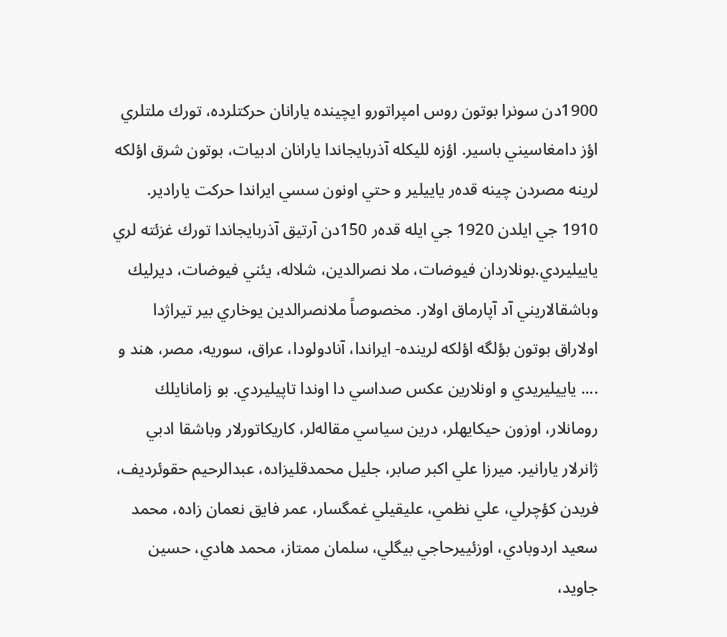1900دن سونرا بوتون روس امپراتورو ايچينده يارانان حركتلرده، تورك ملتلري اؤز دامغاسيني باسير. اؤزه لليكله آذربايجاندا يارانان ادبيات، بوتون شرق اؤلكه لرينه مصردن چينه قده‌ر ياييلير و حتي اونون سسي ايراندا حركت يارادير. 1910 جي ايلدن 1920 جي ايله قده‌ر 150دن آرتيق آذربايجاندا تورك غزئته لري ياييليردي.بونلاردان فيوضات، ملا نصرالدين، شلاله، يئني فيوضات، ديرليك وباشقالاریني آد آپارماق اولار. مخصوصاً ملانصرالدين يوخاري بير تيراژدا اولاراق بوتون بؤلگه اؤلكه لرينده- ايراندا، آنادولودا، عراق، سوريه، مصر، هند و .... ياييليريدي و اونلارين عكس صداسي دا اوندا تاپيليردي. بو زامانايلك رومانلار، اوزون حيكايهلر، درين سياسي مقاله‌لر، كاريكاتورلار وباشقا ادبي ژانرلار يارانير. ميرزا علي اكبر صابر، جليل محمدقليزاده، عبدالرحيم حقوئرديف، فريدن كؤچرلي، علي نظمي، عليقيلي غمگسار، عمر فايق نعمان زاده، محمد سعيد اردوبادي، اوزئييرحاجي بيگلي، سلمان ممتاز، محمد هادي، حسين جاويد،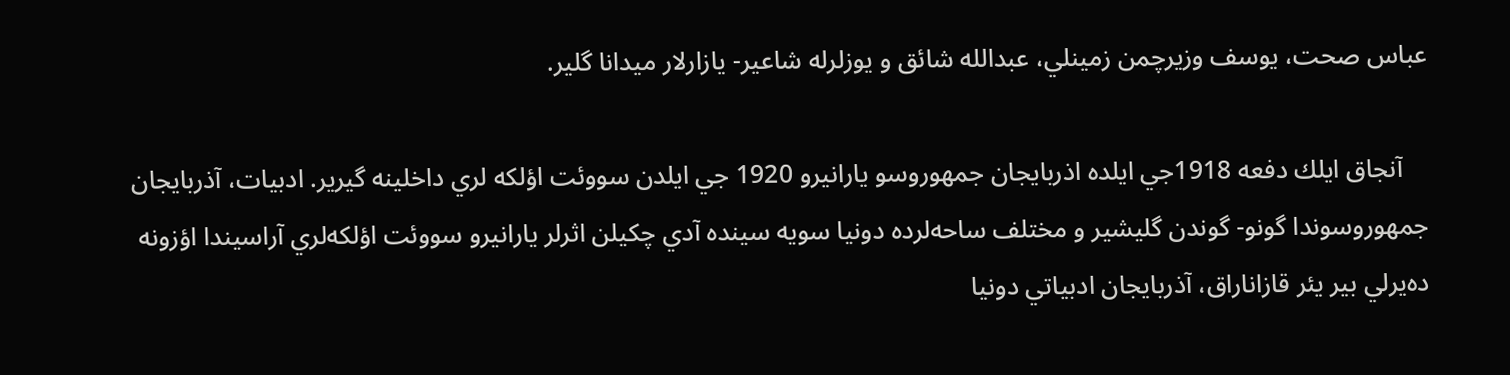عباس صحت، يوسف وزيرچمن زمينلي، عبدالله شائق و يوزلرله شاعير- يازارلار ميدانا گلير.

    آنجاق ايلك دفعه 1918جي ايلده اذربايجان جمهوروسو يارانيرو 1920 جي ايلدن سووئت اؤلكه لري داخلينه گيرير. ادبيات، آذربايجان جمهوروسوندا گونو- گوندن گليشير و مختلف ساحه‌لرده دونيا سويه سينده آدي چكيلن اثرلر يارانيرو سووئت اؤلكه‌لري آراسيندا اؤزونه ده‌يرلي بير يئر قازاناراق، آذربايجان ادبياتي دونيا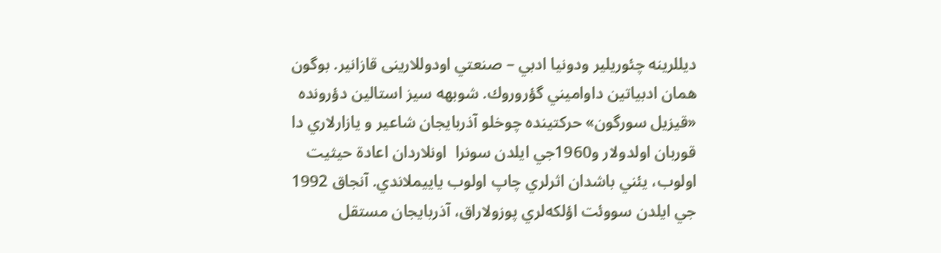ديللرينه چئوريلير ودونيا ادبي – صنعتي اودوللارينی قازانير. بوگون همان ادبياتين داواميني گؤروروك. شوبهه سيز استالين دؤرونده «قيزيل سورگون» حركتينده چوخلو آذربايجان شاعير و يازارلاري دا قوربان اولدولار و1960جي ايلدن سونرا  اونلاردان اعادة حيثيت اولوب، يئني باشدان اثرلري چاپ اولوب ياييملاندي. آنجاق 1992 جي ايلدن سووئت اؤلكه‌لري پوزولاراق، آذربايجان مستقل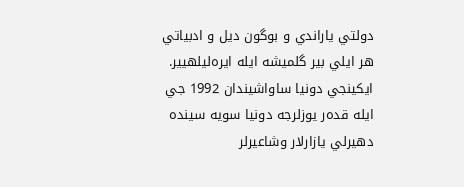دولتي ياراندي و بوگون ديل و ادبياتي هر ايلي بير گلميشه ايله ايره‌ليلهيير. ايكينجي دونيا ساواشيندان 1992 جي ايله‌ قده‌ر یوزلرجه دونيا سويه سينده دهير‌لي يازارلار وشاعيرلر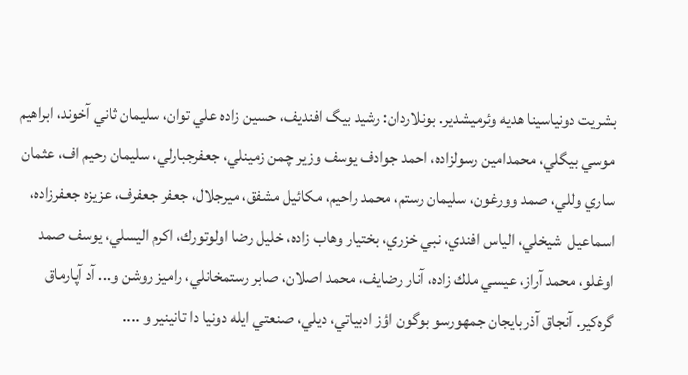بشريت دونياسينا هديه وئرميشدير. بونلاردان: رشيد بيگ افنديف، حسين زاده علي توان، سليمان ثاني آخوند، ابراهيم موسي بيگلي، محمدامين رسولزاده، احمد جوادف يوسف وزير چمن زمينلي، جعفرجبارلي، سليمان رحيم اف، عثمان ساري وللي، صمد وورغون، سليمان رستم، محمد راحيم، مكائيل مشفق، ميرجلال، جعفر جعفرف، عزيزه جعفرزاده، اسماعيل  شيخلي، الياس افندي، نبي خزري، بختيار وهاب زاده، خليل رضا اولوتورك، اكرم اليسلي، يوسف صمد اوغلو، محمد آراز، عيسي ملك زاده، آنار رضايف، محمد اصلان، صابر رستمخا‌نلي، راميز روشن و... آد آپارماق گره‌كير. آنجاق آذربايجان جمهورسو بوگون اؤز ادبياتي، ديلي، صنعتي ايله دونيا دا تانينير و ....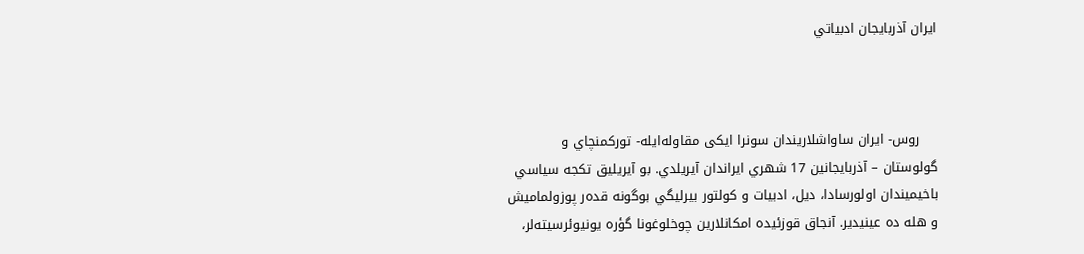ايران آذربايجان ادبياتي



    روس- ايران ساواشلاريندان سونرا ايكی مقاوله‌ايله- توركمنچاي و گولوستان – آذربايجانين 17 شهري ايراندان آيريلدي. بو آيريليق تكجه سياسي باخيميندان اولورسادا، ديل، ادبيات و كولتور بيرليگي بوگونه قده‌‌ر پوزولماميش و هله ده عينيدير. آنجاق قوزئيده امكانلارين چوخلوغونا گؤره يونیوئرسيته‌لر،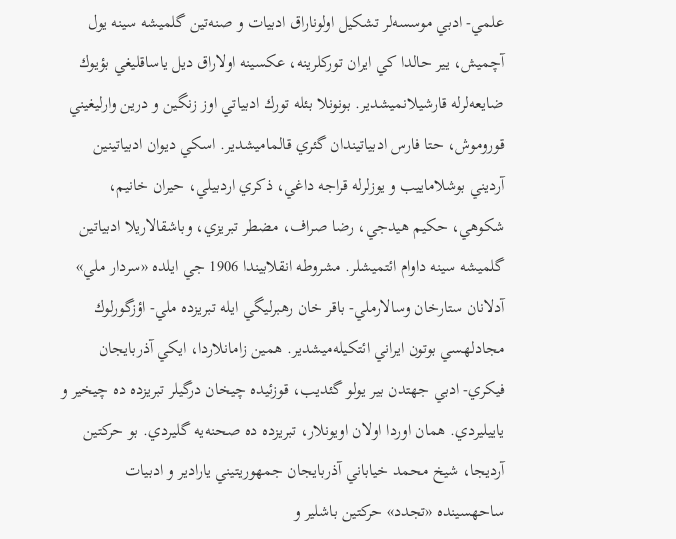علمي- ادبي موسسه‌لر تشكيل اولوناراق ادبيات و صنه‌تين گلميشه سينه يول آچميش، يير حالدا كي ايران توركلرينه، عكسينه اولاراق ديل ياساقليغي بؤيوك ضايعه‌لرله قارشيلانميشدير. بونونلا بئله تورك ادبياتي اوز زنگين و درين وارليغيني قوروموش، حتا فارس ادبياتيندان گئري قالماميشدير. اسكي ديوان ادبياتينين آرديني بوشلاماييب و يوزلرله قراجه داغي، ذكري اردبيلي، حيران خانيم، شكوهي، حكيم هيدجي، رضا صراف، مضطر تبريزي، وباشقالاريلا ادبياتين گلميشه سينه داوام ائتميشلر. مشروطه انقلابيندا 1906 جي ايلده «سردار ملي» آدلانان ستارخان وسالارملي- باقر خان رهبرليگي ايله تبريزده ملي- اؤزگورلوك مجادلهسي بوتون ايراني ائتكيله‌ميشدير. همين زامانلاردا، ايكي آذربايجان فيكري- ادبي جهتدن بير يولو گئديب، قوزئيده چيخان درگيلر تبريزده ده چيخير و ياييليردي. همان اوردا اولان اويونلار، تبريزده ده صحنه‌يه گليردي. بو حركتين آرديجا، شيخ محمد خياباني آذربايجان جمهوريتيني يارادير و ادبيات ساحهسينده «تجدد» حركتين باشلير و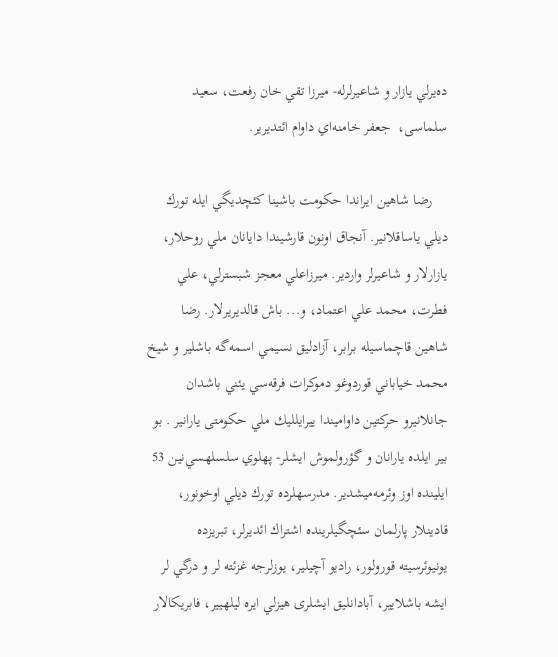ده‌يرلي يازار و شاعيرلرله- ميرزا تقي خان رفعت، سعيد سلماسی،  جعفر خامنه‌اي داوام ائتديرير.

    رضا شاهين ايراندا حكومت باشينا كئچديگي ايله تورك ديلي ياساقلانير. آنجاق اونون قارشيندا دايانان ملي روحلار، يازارلار و شاعيرلر واردير. ميرزاعلي معجز شبسترلي، علي فطرت، محمد علي اعتماد، و... باش قالديريرلار. رضا شاهين قاچماسيله برابر، آزادليق نسيمي اسمه‌گه باشلير و شيخ محمد خياباني قوردوغو دموكرات فرقه‌سي يئني باشدان جانلانيرو حركتين داواميندا ييرايلليك ملي حكومتی يارانير . بو بير ايلده يارانان و گؤرولموش ايشلر- پهلوي سلسلهسي‌نين 53 ايلينده اوز وئرمه‌ميشدير. مدرسهلرده تورك ديلي اوخونور، قادینلار پارلمان سئچگيلرينده اشتراك ائديرلر، تبريزده يونيوئرسيته قورولور، راديو آچيلير، يوزلرجه غزئته لر و درگي لر ايشه باشلايير، آبادانليق ايشلری هيزلي ايره ليلهيير، فابريكالار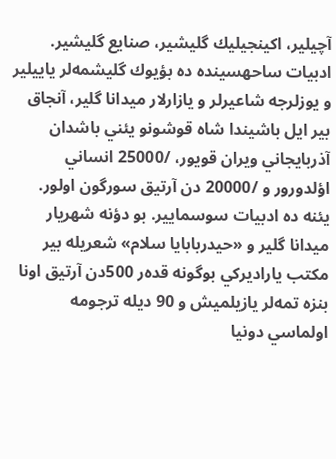آچيلير، اكينجيليك گليشير، صنايع گلیشير. ادبيات ساحهسينده ده بؤيوك گليشمه‌لر ياييلير و يوزلرجه شاعيرلر و يازارلار ميدانا گلير، آنجاق بير ايل باشيندا شاه قوشونو يئني باشدان آذربايجاني ويران قويور، /25000 انساني اؤلدورور و /20000 دن آرتيق سورگون اولور. يئنه ده ادبيات سوسمايير. بو دؤنه شهريار ميدانا گلير و «حيدربابایا سلام» شعريله بير مكتب ياراديركي بوگونه قده‌ر 500دن آرتيق اونا بنزه تمه‌لر يازيلميش و 90 ديله ترجومه اولماسي دونيا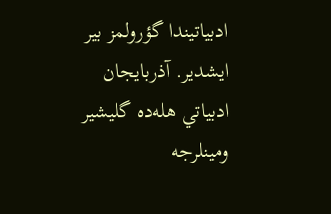ادبياتيندا گؤرولمز بير ايشدير. آذربايجان ادبياتي هله‌ده گلیشير ومینلرجه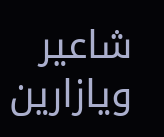شاعير ويازارين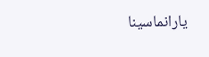يارانماسينا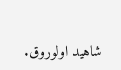شاهيد اولوروق.